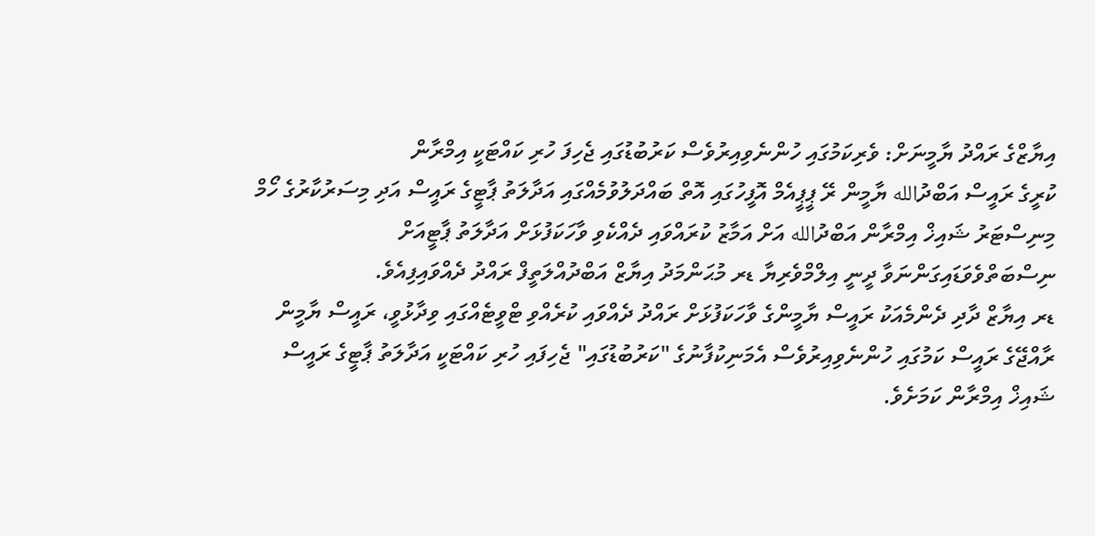އިޔާޒްގެ ރައްދު ޔާމީނަށް: ވެރިކަމުގައި ހުންނެވިއިރުވެސް ކަރުބުޑުގައި ޖެހިފަ ހުރި ކައްޓަކީ އިމްރާން
ކުރީގެ ރައީސް އަބްދުالله ޔާމީން ރޭ ޕީޕީއެމް އޮފީހުގައި އޮތް ބައްދަލުވުމެއްގައި އަދާލަތު ޕާޓީގެ ރައީސް އަދި މިސަރުކާރުގެ ހޯމް މިނިސްޓަރު ޝައިޚް އިމްރާން އަބްދުالله އަށް އަމާޒު ކުރައްވައި ދެއްކެވި ވާހަކަފުޅަށް އަދާލަތު ޕާޓީއަށް ނިސްބަތްވެވަޑައިގަންނަވާ ދީނީ އިލްމްވެރިޔާ ޑރ މުޙަންމަދު އިޔާޒް އަބްދުއްލަތީފް ރައްދު ދެއްވައިފިއެވެ.
ޑރ އިޔާޒް ދާދި ދެންމެއަކު ރައީސް ޔާމީންގެ ވާހަކަފުޅަށް ރައްދު ދެއްވައި ކުރެއްވި ޓްވީޓެއްގައި ވިދާޅުވީ، ރައީސް ޔާމީން ރާއްޖޭގެ ރައީސް ކަމުގައި ހުންނެވިއިރުވެސް އެމަނިކުފާނުގެ "ކަރުބުޑުގައި" ޖެހިފައި ހުރި ކައްޓަކީ އަދާލަތު ޕާޓީގެ ރައީސް ޝައިޚް އިމްރާން ކަމަށެވެ.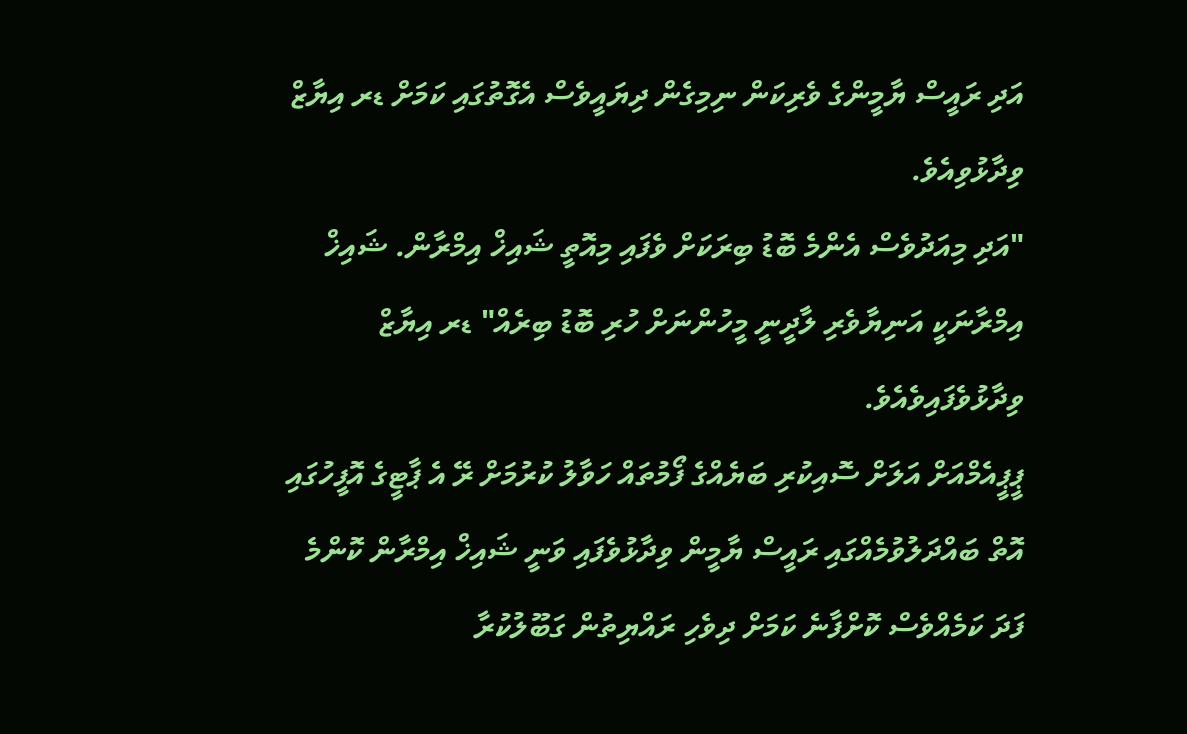އަދި ރައީސް ޔާމީންގެ ވެރިކަން ނިމިގެން ދިޔައީވެސް އެގޮތުގައި ކަމަށް ޑރ އިޔާޒް ވިދާޅުވިއެވެ.
"އަދި މިއަދުވެސް އެންމެ ބޮޑު ބިރަކަށް ވެފައި މިއޮތީ ޝައިޚް އިމްރާން. ޝައިޚް އިމްރާނަކީ އަނިޔާވެރި ލާދީނީ މީހުންނަށް ހުރި ބޮޑު ބިރެއް" ޑރ އިޔާޒް ވިދާޅުވެފައިވެއެވެ.
ޕީޕީއެމްއަށް އަލަށް ސޮއިކުރި ބަޔެއްގެ ފޯމުތައް ހަވާލު ކުރުމަށް ރޭ އެ ޕާޓީގެ އޮފީހުގައި އޮތް ބައްދަލުވުމެއްގައި ރައީސް ޔާމީން ވިދާޅުވެފައި ވަނީ ޝައިޚް އިމްރާން ކޮންމެ ފަދަ ކަމެއްވެސް ކޮށްފާނެ ކަމަށް ދިވެހި ރައްޔިތުން ގަބޫލުކުރާ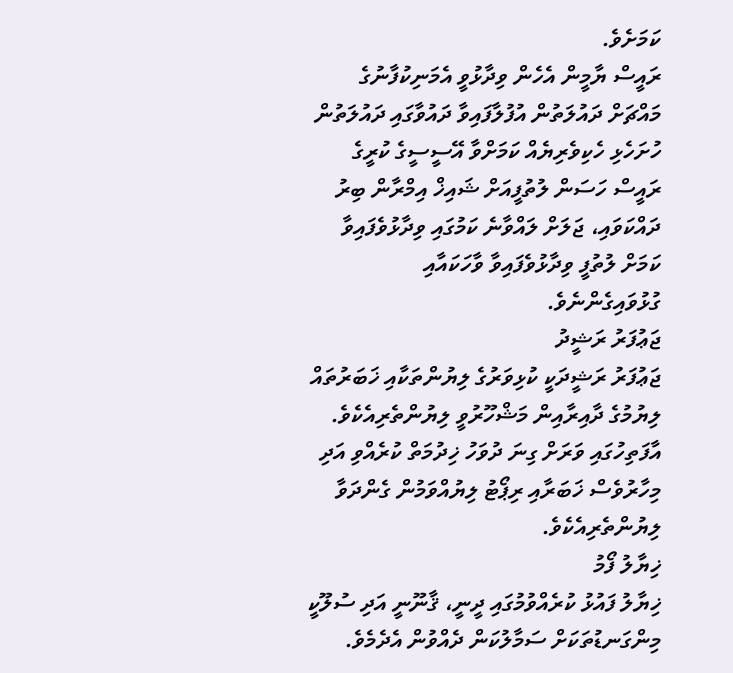ކަމަށެވެ.
ރައީސް ޔާމީން އެހެން ވިދާޅުވީ އެމަނިކުފާނުގެ މައްޗަށް ދައުލަތުން އުފުލާފައިވާ ދައުވާގައި ދައުލަތުން ހުށަހެޅި ހެކިވެރިޔެއް ކަމަށްވާ އޭސީސީގެ ކުރީގެ ރައީސް ހަސަން ލުތުފީއަށް ޝައިޚް އިމްރާން ބިރު ދައްކަވައި، ޖަލަށް ލައްވާނެ ކަމުގައި ވިދާޅުވެފައިވާ ކަމަށް ލުތުފީ ވިދާޅުވެފައިވާ ވާހަކައާއި ގުޅުވައިގެންނެވެ.
ޖަޢުފަރު ރަޝީދު
ޖަޢުފަރު ރަޝީދަކީ ކުޅިވަރުގެ ލިޔުންތަކާއި ޚަބަރުތައް ލިޔުމުގެ ދާއިރާއިން މަޝްހޫރުވީ ލިޔުންތެރިއެކެވެ. އާފަތިހުގައި ވަރަށް ގިނަ ދުވަހު ޚިދުމަތް ކުރެއްވި އަދި މިހާރުވެސް ޚަބަރާއި ރިޕޯޓު ލިޔުއްވަމުން ގެންދަވާ ލިޔުންތެރިއެކެވެ.
ޚިޔާލު ފޯމު
ޚިޔާލު ފައުޅު ކުރެއްވުމުގައި ދީނީ، ޤާނޫނީ އަދި ސުލޫކީ މިންގަނޑުތަކަށް ސަމާލުކަން ދެއްވުން އެދެމެވެ.